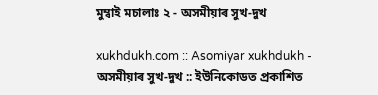মুম্বাই মচালাঃ ২ - অসমীয়াৰ সুখ-দুখ

xukhdukh.com :: Asomiyar xukhdukh - অসমীয়াৰ সুখ-দুখ :: ইউনিকোডত প্ৰকাশিত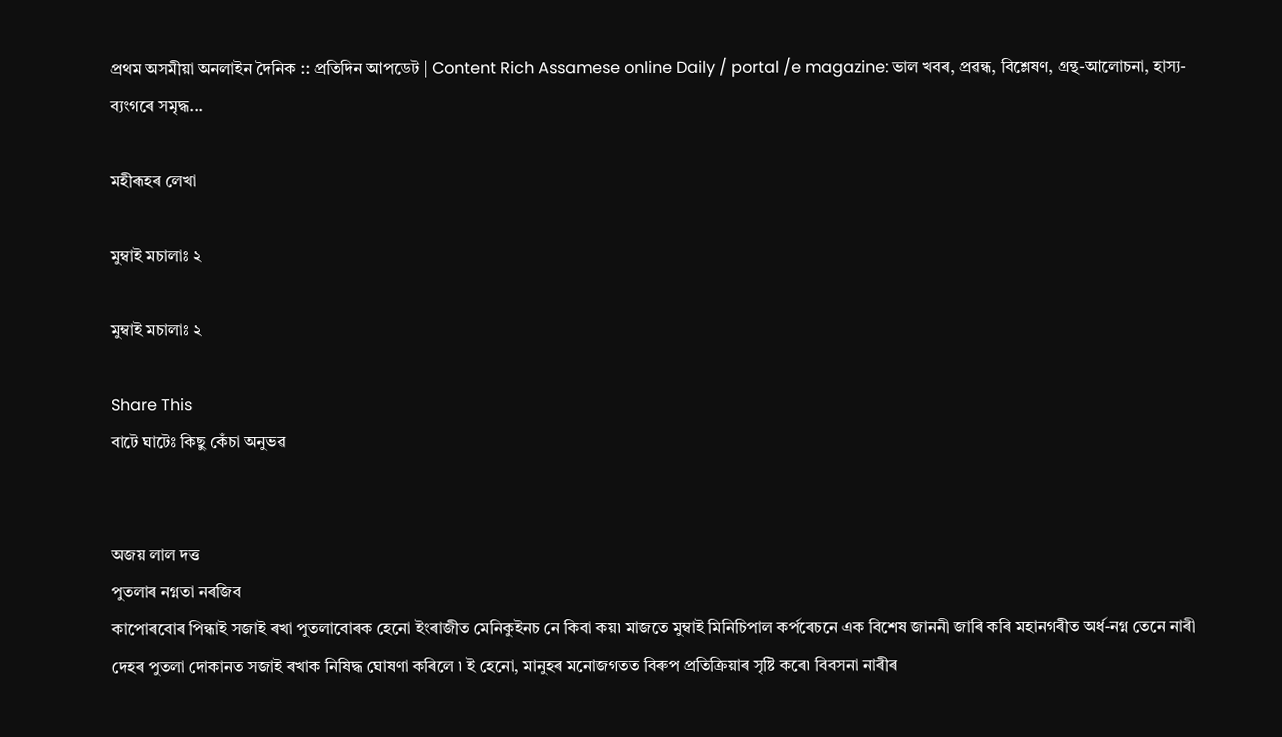প্ৰথম অসমীয়া অনলাইন দৈনিক :: প্ৰতিদিন আপডেট | Content Rich Assamese online Daily / portal /e magazine: ভাল খবৰ, প্ৰৱন্ধ, বিশ্লেষণ, গ্ৰন্থ-আলোচনা, হাস্য-ব্যংগৰে সমৃদ্ধ...

মহীৰূহৰ লেখা

মুম্বাই মচালাঃ ২

মুম্বাই মচালাঃ ২

Share This
বাটে ঘাটেঃ কিছু কেঁচা অনুভৱ


অজয় লাল দত্ত
পুতলাৰ নগ্নতা নৰজিব
কাপোৰবোৰ পিন্ধাই সজাই ৰখা পুতলাবোৰক হেনো ইংৰাজীত মেনিকুইনচ নে কিবা কয়৷ মাজতে মুম্বাই মিনিচিপাল কৰ্পৰেচনে এক বিশেষ জাননী জাৰি কৰি মহানগৰীত অৰ্ধ-নগ্ন তেনে নাৰী দেহৰ পুতলা দোকানত সজাই ৰখাক নিষিদ্ধ ঘোষণা কৰিলে ৷ ই হেনো, মানুহৰ মনোজগতত বিৰুপ প্ৰতিক্ৰিয়াৰ সৃষ্টি কৰে৷ বিবসনা নাৰীৰ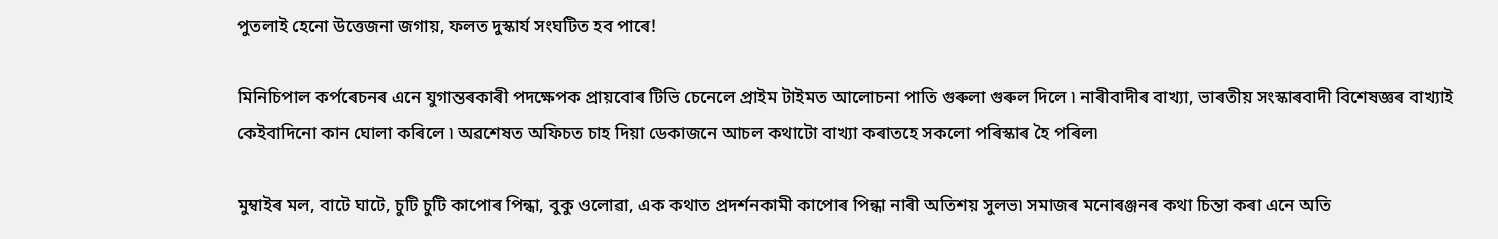পুতলাই হেনো উত্তেজনা জগায়, ফলত দুস্কাৰ্য সংঘটিত হব পাৰে!

মিনিচিপাল কৰ্পৰেচনৰ এনে যুগান্তৰকাৰী পদক্ষেপক প্ৰায়বোৰ টিভি চেনেলে প্ৰাইম টাইমত আলোচনা পাতি গুৰুলা গুৰুল দিলে ৷ নাৰীবাদীৰ বাখ্যা, ভাৰতীয় সংস্কাৰবাদী বিশেষজ্ঞৰ বাখ্যাই কেইবাদিনো কান ঘোলা কৰিলে ৷ অৱশেষত অফিচত চাহ দিয়া ডেকাজনে আচল কথাটো বাখ্যা কৰাতহে সকলো পৰিস্কাৰ হৈ পৰিল৷

মুম্বাইৰ মল, বাটে ঘাটে, চুটি চুটি কাপোৰ পিন্ধা, বুকু ওলোৱা, এক কথাত প্ৰদৰ্শনকামী কাপোৰ পিন্ধা নাৰী অতিশয় সুলভ৷ সমাজৰ মনোৰঞ্জনৰ কথা চিন্তা কৰা এনে অতি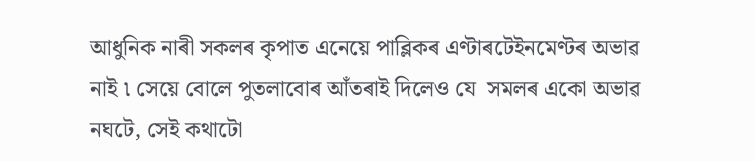আধুনিক নাৰী সকলৰ কৃপাত এনেয়ে পাব্লিকৰ এণ্টাৰটেইনমেণ্টৰ অভাৱ নাই ৷ সেয়ে বোলে পুতলাবোৰ আঁতৰাই দিলেও যে  সমলৰ একো অভাৱ নঘটে, সেই কথাটো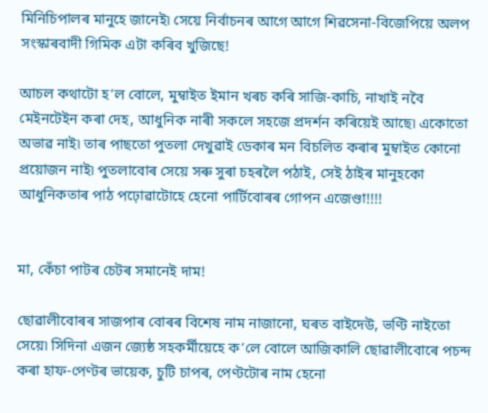মিনিচিপালৰ মানুহে জানেই৷ সেয়ে নিৰ্বাচনৰ আগে আগে শিৱসেনা-বিজেপিয়ে অলপ সংস্কাৰবাদী গিমিক এটা কৰিব খুজিছে!

আচল কথাটো হ’ল বোলে, মুম্বাইত ইমান খৰচ কৰি সাজি-কাচি, নাখাই নবৈ মেইনটেইন কৰা দেহ, আধুনিক নাৰী সকলে সহজে প্ৰদৰ্শন কৰিয়েই আছে৷ একোতো অভাৱ নাই৷ তাৰ পাছতো পুতলা দেখুৱাই ডেকাৰ মন বিচলিত কৰাৰ মুম্বাইত কোনো প্ৰয়োজন নাই৷ পুতলাবোৰ সেয়ে সৰু সুৰা চহৰলৈ পঠাই, সেই ঠাইৰ মানুহকো আধুনিকতাৰ পাঠ পঢ়োৱাটোহে হেনো পাৰ্টিবোৰৰ গোপন এজেণ্ডা!!!!


মা, কেঁচা পাটৰ চেটৰ সমানেই দাম!

ছোৱালীবোৰৰ সাজপাৰ বোৰৰ বিশেষ নাম নাজানো, ঘৰত বাইদেউ, ভণ্টি নাইতো সেয়ে৷ সিদিনা এজন জ্যেষ্ঠ সহকৰ্মীয়েহে ক’লে বোলে আজিকালি ছোৱালীবোৰে পচন্দ কৰা হাফ-পেণ্টৰ ভায়েক, চুটি চাপৰ, পেণ্টটোৰ নাম হেনো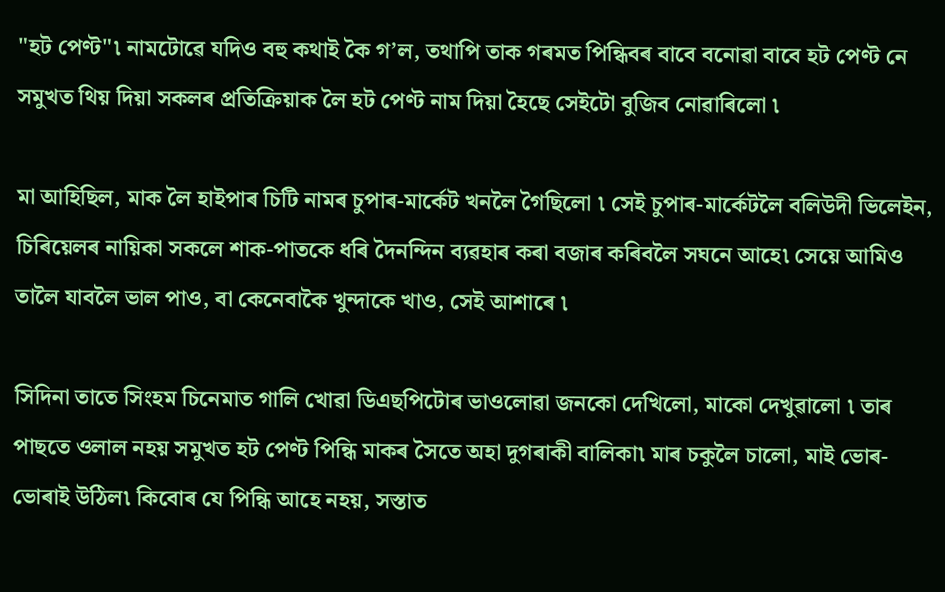"হট পেণ্ট"৷ নামটোৱে যদিও বহু কথাই কৈ গ’ল, তথাপি তাক গৰমত পিন্ধিবৰ বাবে বনোৱা বাবে হট পেণ্ট নে সমুখত থিয় দিয়া সকলৰ প্ৰতিক্ৰিয়াক লৈ হট পেণ্ট নাম দিয়া হৈছে সেইটো বুজিব নোৱাৰিলো ৷

মা আহিছিল, মাক লৈ হাইপাৰ চিটি নামৰ চুপাৰ-মাৰ্কেট খনলৈ গৈছিলো ৷ সেই চুপাৰ-মাৰ্কেটলৈ বলিউদী ভিলেইন, চিৰিয়েলৰ নায়িকা সকলে শাক-পাতকে ধৰি দৈনন্দিন ব্যৱহাৰ কৰা বজাৰ কৰিবলৈ সঘনে আহে৷ সেয়ে আমিও তালৈ যাবলৈ ভাল পাও, বা কেনেবাকৈ খুন্দাকে খাও, সেই আশাৰে ৷

সিদিনা তাতে সিংহম চিনেমাত গালি খোৱা ডিএছপিটোৰ ভাওলোৱা জনকো দেখিলো, মাকো দেখুৱালো ৷ তাৰ পাছতে ওলাল নহয় সমুখত হট পেণ্ট পিন্ধি মাকৰ সৈতে অহা দুগৰাকী বালিকা৷ মাৰ চকুলৈ চালো, মাই ভোৰ-ভোৰাই উঠিল৷ কিবোৰ যে পিন্ধি আহে নহয়, সস্তাত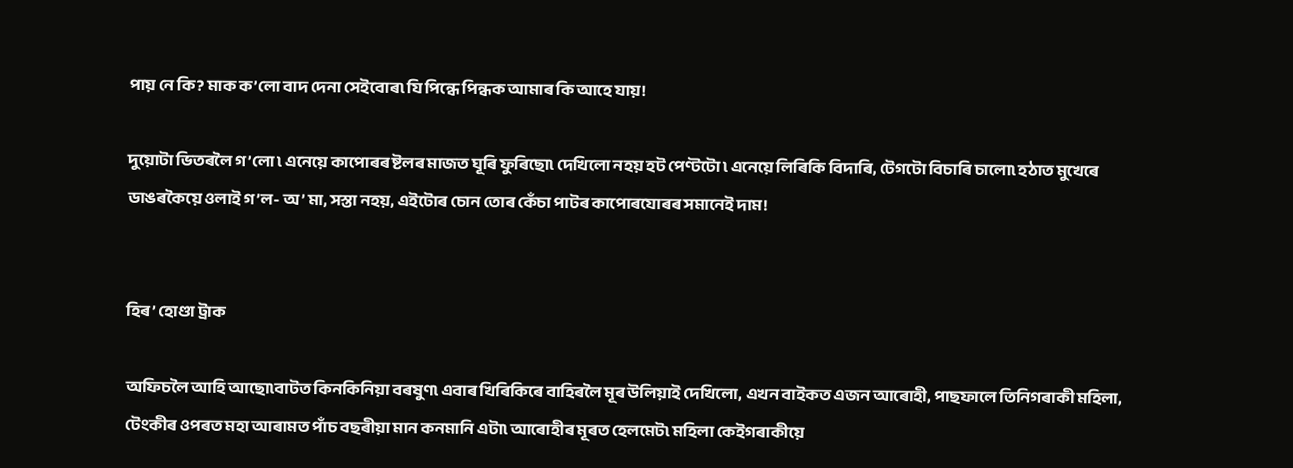পায় নে কি? মাক ক’লো বাদ দেনা সেইবোৰ৷ যি পিন্ধে পিন্ধক আমাৰ কি আহে যায়!

দুয়োটা ভিতৰলৈ গ’লো ৷ এনেয়ে কাপোৰৰ ষ্টলৰ মাজত ঘূৰি ফুৰিছো৷ দেখিলো নহয় হট পেণ্টটো ৷ এনেয়ে লিৰিকি বিদাৰি, টেগটো বিচাৰি চালো৷ হঠাত মুখেৰে ডাঙৰকৈয়ে ওলাই গ’ল- অ’ মা, সস্তা নহয়, এইটোৰ চোন তোৰ কেঁচা পাটৰ কাপোৰযোৰৰ সমানেই দাম!


হিৰ’ হোণ্ডা ট্ৰাক

অফিচলৈ আহি আছো৷বাটত কিনকিনিয়া বৰষুণ৷ এবাৰ খিৰিকিৰে বাহিৰলৈ মূৰ উলিয়াই দেখিলো, এখন বাইকত এজন আৰোহী, পাছফালে তিনিগৰাকী মহিলা, টেংকীৰ ওপৰত মহা আৰামত পাঁচ বছৰীয়া মান কনমানি এটা৷ আৰোহীৰ মূৰত হেলমেট৷ মহিলা কেইগৰাকীয়ে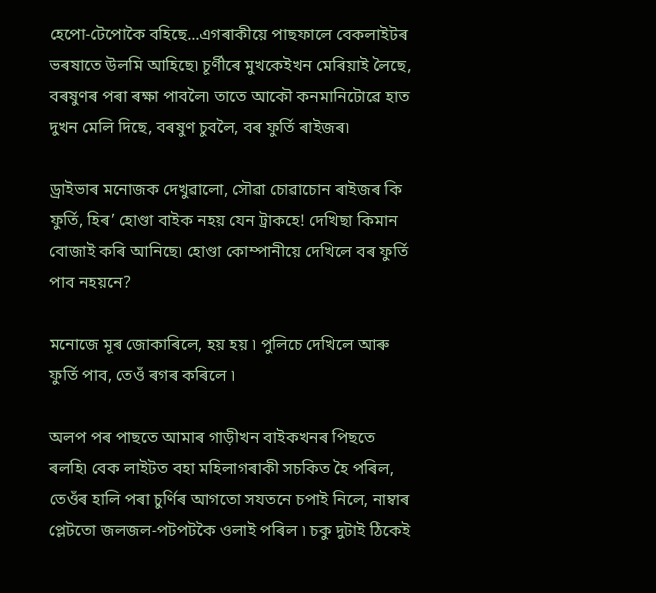হেপো-টেপোকৈ বহিছে...এগৰাকীয়ে পাছফালে বেকলাইটৰ ভৰষাতে উলমি আহিছে৷ চূৰ্ণীৰে মুখকেইখন মেৰিয়াই লৈছে, বৰষুণৰ পৰা ৰক্ষা পাবলৈ৷ তাতে আকৌ কনমানিটোৱে হাত দুখন মেলি দিছে, বৰষুণ চুবলৈ, বৰ ফুৰ্তি ৰাইজৰ৷

ড্ৰাইভাৰ মনোজক দেখুৱালো, সৌৱা চোৱাচোন ৰাইজৰ কি ফুৰ্তি, হিৰ’ হোণ্ডা বাইক নহয় যেন ট্ৰাকহে! দেখিছা কিমান বোজাই কৰি আনিছে৷ হোণ্ডা কোম্পানীয়ে দেখিলে বৰ ফুৰ্তি পাব নহয়নে?

মনোজে মূৰ জোকাৰিলে, হয় হয় ৷ পুলিচে দেখিলে আৰু ফুৰ্তি পাব, তেওঁ ৰগৰ কৰিলে ৷

অলপ পৰ পাছতে আমাৰ গাড়ীখন বাইকখনৰ পিছতে ৰলহি৷ বেক লাইটত বহা মহিলাগৰাকী সচকিত হৈ পৰিল, তেওঁৰ হালি পৰা চুৰ্ণিৰ আগতো সযতনে চপাই নিলে, নাম্বাৰ প্লেটতো জলজল-পটপটকৈ ওলাই পৰিল ৷ চকু দুটাই ঠিকেই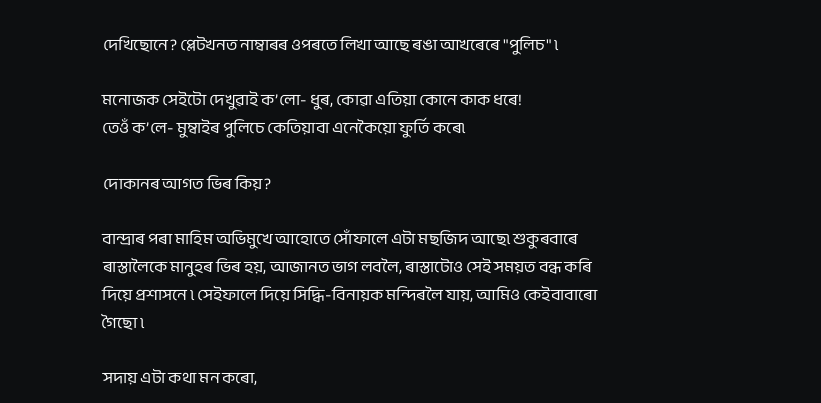দেখিছোনে? প্লেটখনত নাম্বাৰৰ ওপৰতে লিখা আছে ৰঙা আখৰেৰে "পুলিচ" ৷

মনোজক সেইটো দেখুৱাই ক’লো- ধুৰ, কোৱা এতিয়া কোনে কাক ধৰে!
তেওঁ ক’লে- মুম্বাইৰ পুলিচে কেতিয়াবা এনেকৈয়ো ফুৰ্তি কৰে৷

দোকানৰ আগত ভিৰ কিয়?

বান্দ্ৰাৰ পৰা মাহিম অভিমুখে আহোতে সোঁফালে এটা মছজিদ আছে৷ শুকুৰবাৰে ৰাস্তালৈকে মানুহৰ ভিৰ হয়, আজানত ভাগ লবলৈ, ৰাস্তাটোও সেই সময়ত বন্ধ কৰি দিয়ে প্ৰশাসনে ৷ সেইফালে দিয়ে সিদ্ধি-বিনায়ক মন্দিৰলৈ যায়, আমিও কেইবাবাৰো গৈছো ৷

সদায় এটা কথা মন কৰো,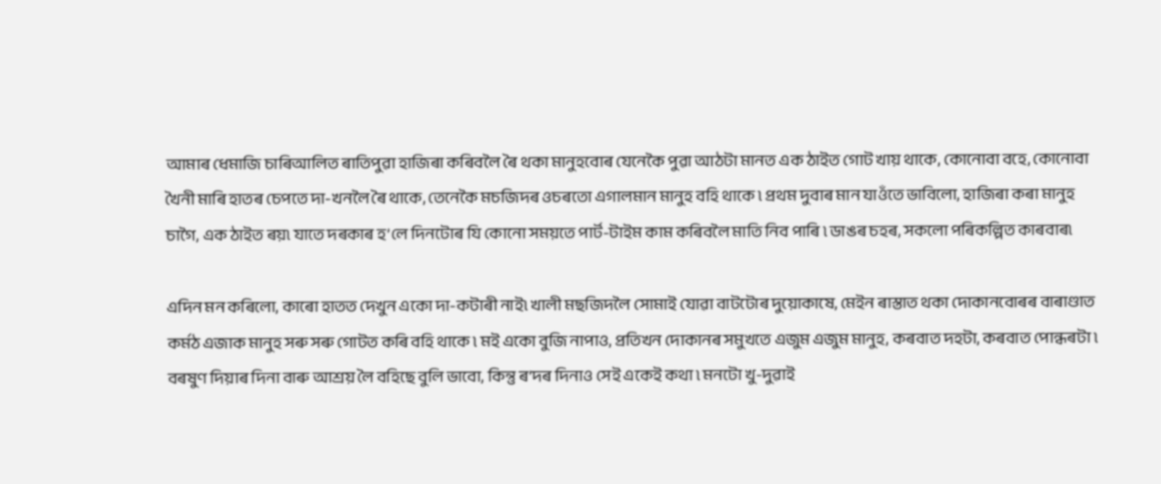আমাৰ ধেমাজি চাৰিআলিত ৰাতিপুৱা হাজিৰা কৰিবলৈ ৰৈ থকা মানুহবোৰ যেনেকৈ পুৱা আঠটা মানত এক ঠাইত গোট খায় থাকে, কোনোবা বহে, কোনোবা খৈনী মাৰি হাতৰ চেপতে দা-খনলৈ ৰৈ থাকে, তেনেকৈ মচজিদৰ ওচৰতো এগালমান মানুহ বহি থাকে ৷ প্ৰথম দুবাৰ মান যাওঁতে ভাবিলো, হাজিৰা কৰা মানুহ চাগৈ, এক ঠাইত ৰয়৷ যাতে দৰকাৰ হ’লে দিনটোৰ যি কোনো সময়তে পাৰ্ট-টাইম কাম কৰিবলৈ মাতি নিব পাৰি ৷ ডাঙৰ চহৰ, সকলো পৰিকল্পিত কাৰবাৰ৷

এদিন মন কৰিলো, কাৰো হাতত দেখুন একো দা-কটাৰী নাই৷ খালী মছজিদলৈ সোমাই যোৱা বাটটোৰ দুয়োকাষে, মেইন ৰাস্তাত থকা দোকানবোৰৰ বাৰাণ্ডাত কৰ্মঠ এজাক মানুহ সৰু সৰু গোটত কৰি বহি থাকে ৷ মই একো বুজি নাপাও, প্ৰতিখন দোকানৰ সমুখতে এজুম এজুম মানুহ, কৰবাত দহটা, কৰবাত পোন্ধৰটা ৷ বৰষুণ দিয়াৰ দিনা বাৰু আশ্ৰয় লৈ বহিছে বুলি ভাবো, কিন্তু ৰ’দৰ দিনাও সেই একেই কথা ৷ মনটো খু-দুৱাই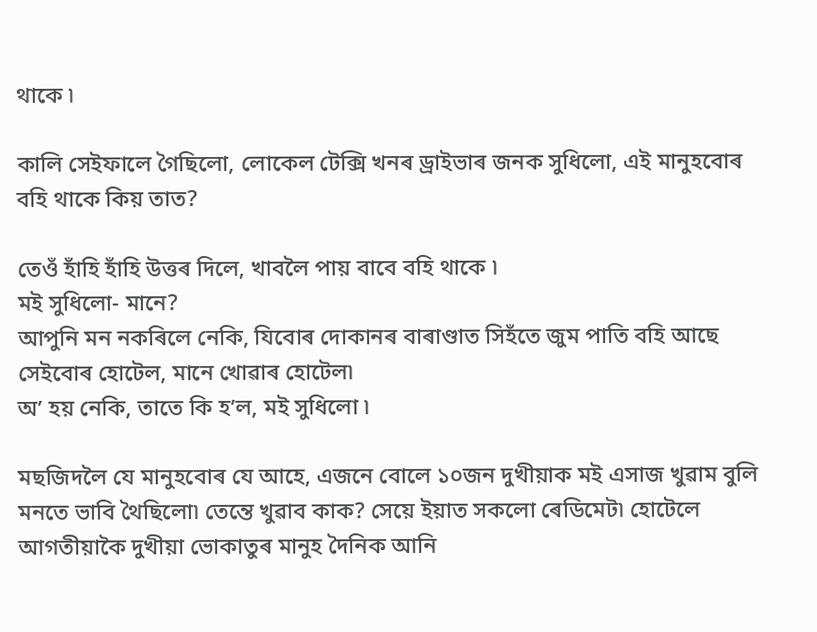থাকে ৷

কালি সেইফালে গৈছিলো, লোকেল টেক্সি খনৰ ড্ৰাইভাৰ জনক সুধিলো, এই মানুহবোৰ বহি থাকে কিয় তাত?

তেওঁ হাঁহি হাঁহি উত্তৰ দিলে, খাবলৈ পায় বাবে বহি থাকে ৷
মই সুধিলো- মানে?
আপুনি মন নকৰিলে নেকি, যিবোৰ দোকানৰ বাৰাণ্ডাত সিহঁতে জুম পাতি বহি আছে সেইবোৰ হোটেল, মানে খোৱাৰ হোটেল৷
অ’ হয় নেকি, তাতে কি হ’ল, মই সুধিলো ৷

মছজিদলৈ যে মানুহবোৰ যে আহে, এজনে বোলে ১০জন দুখীয়াক মই এসাজ খুৱাম বুলি মনতে ভাবি থৈছিলো৷ তেন্তে খুৱাব কাক? সেয়ে ইয়াত সকলো ৰেডিমেট৷ হোটেলে আগতীয়াকৈ দুখীয়া ভোকাতুৰ মানুহ দৈনিক আনি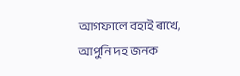আগফালে বহাই ৰাখে, আপুনি দহ জনক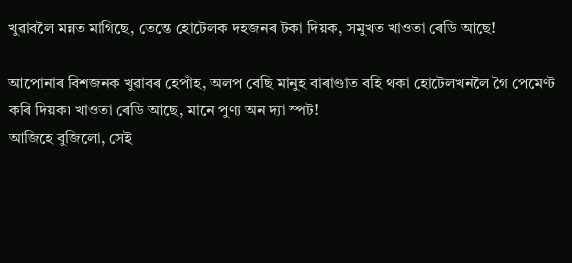খুৱাবলৈ মন্নত মাগিছে, তেন্তে হোটেলক দহজনৰ টকা দিয়ক, সমুখত খাওতা ৰেডি আছে!

আপোনাৰ বিশজনক খুৱাবৰ হেপাঁহ, অলপ বেছি মানুহ বাৰাণ্ডাত বহি থকা হোটেলখনলৈ গৈ পেমেণ্ট কৰি দিয়ক৷ খাওতা ৰেডি আছে, মানে পুণ্য অন দ্যা স্পট!
আজিহে বুজিলো, সেই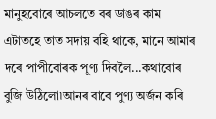মানুহবোৰে আচলতে বৰ ডাঙৰ কাম এটাতহে তাত সদায় বহি থাকে, মানে আমাৰ দৰে পাপীবোৰক পূণ্য দিবলৈ...কথাবোৰ বুজি উঠিলো৷আনৰ বাবে পুণ্য অৰ্জন কৰি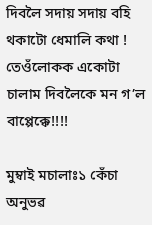দিবলৈ সদায় সদায় বহি থকাটো ধেমালি কথা ! তেওঁলোকক একোটা চালাম দিবলৈকে মন গ’ল বাপ্পেক্কে!!!!

মুম্বাই মচালাঃ১ কেঁচা অনুভৱ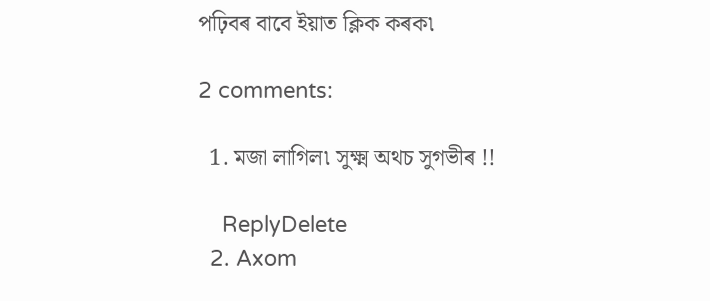পঢ়িবৰ বাবে ইয়াত ক্লিক কৰক৷

2 comments:

  1. মজা লাগিল৷ সুক্ষ্ম অথচ সুগভীৰ !!

    ReplyDelete
  2. Axom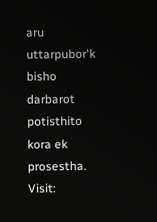aru uttarpubor'k bisho darbarot potisthito kora ek prosestha. Visit: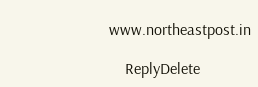www.northeastpost.in

    ReplyDelete